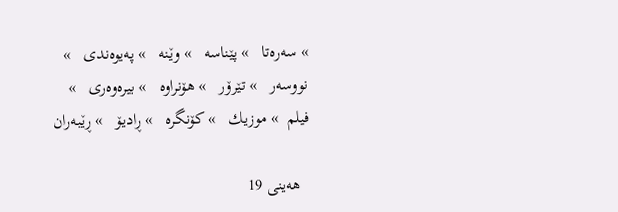» سه‌ره‌تا   » پێناسه‌   » وێنه   » په‌یوه‌ندی   » نووسه‌ر   » تێرۆر   » هۆنراوه‌   » بیره‌وه‌ری   » فیلم  » موزیك   » كۆنگره‌   » ڕادیۆ   » ڕێبه‌ران

  هه‌ینی 19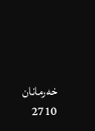خه‌رمانان 2710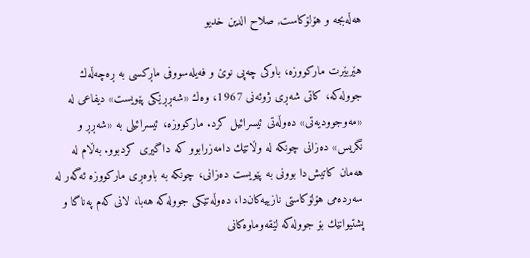هه‌ڵه‌بجه‌ و هۆلۆكاست, صلاح الدین خدیو

هێربێرت ماركووزه‌، باوكی چه‌پی نوێ و فه‌یله‌سووفی ماڕكسی به‌ ڕه‌چه‌ڵه‌ك جووله‌كه‌، كاتی شه‌ڕی ژوئه‌نی 1967، وه‌ك «شه‌ڕڕێكی پێویست» دیفاعی له‌ «مه‌وجوودیه‌تی» ده‌وڵه‌تی ئیسرائیل كرد. ماركووزه‌، ئیسرائیلی به‌ «شه‌ڕڕ و نگریس» ده‌زانی چونكه‌ له‌ وڵاتێك دامه‌زرابوو كه‌ داگیری كردبوو. به‌ڵام له‌ هه‌مان كاتیش‌دا بوونی به‌ پێویست ده‌زانی، چونكه‌ به‌ باوه‌ڕی ماركووزه‌ ئه‌گه‌ر له‌ سه‌رده‌می هۆلۆكاستی نازییه‌كان‌دا، ده‌وڵه‌تێكی جووله‌كه‌ هه‌با، لانی‌كه‌م په‌ناگا و پشتیوانێك بۆ جووله‌كه‌ لێقه‌وماوه‌كانی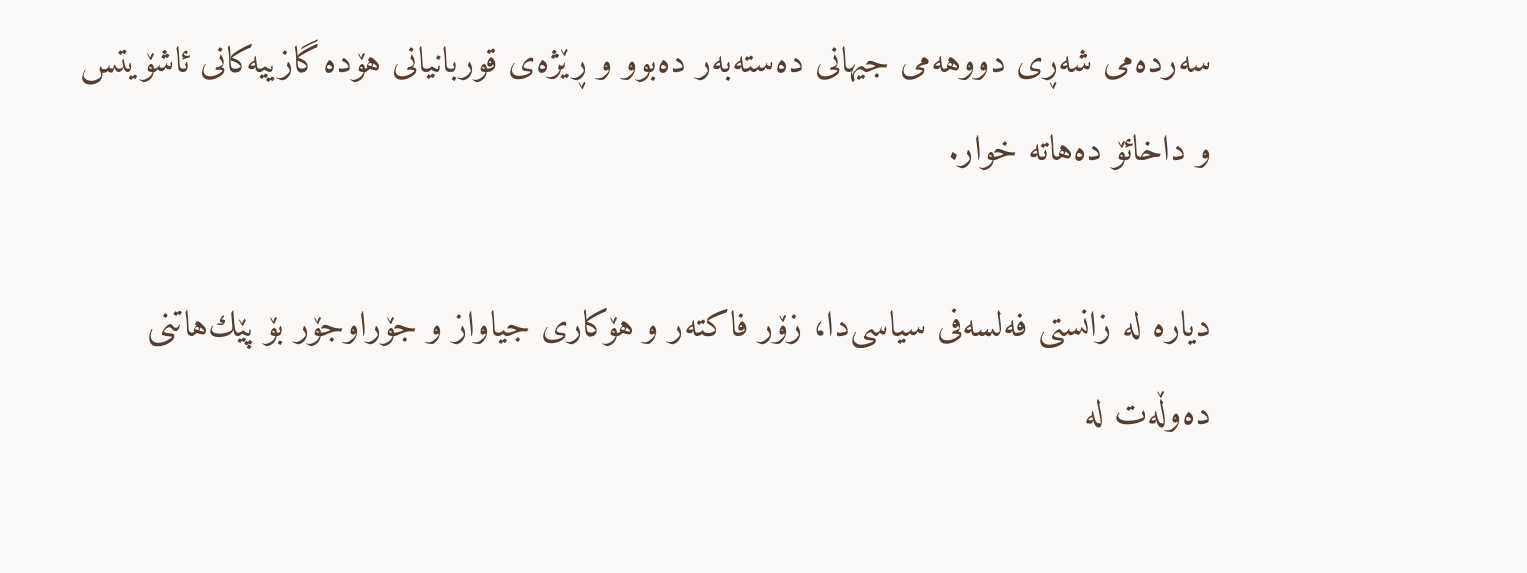سه‌رده‌می شه‌ڕی دووهه‌می جیهانی ده‌سته‌به‌ر ده‌بوو و ڕێژه‌ی قوربانیانی هۆده‌ گازییه‌كانی ئاشۆیتس و داخائۆ ده‌هاته‌ خوار.

دیاره‌ له‌ زانستی فه‌لسه‌فی سیاسی‌دا، زۆر فاكته‌ر و هۆكاری جیاواز و جۆراوجۆر بۆ پێك‌هاتنی ده‌وڵه‌ت له‌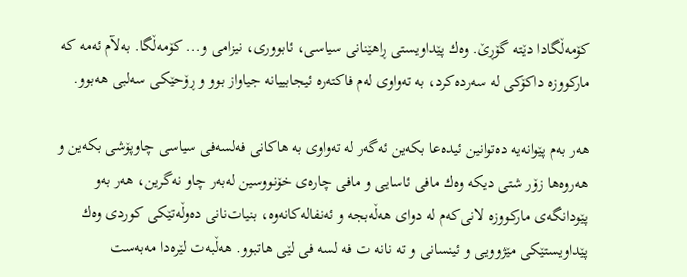كۆمه‌ڵگادا دێته‌ گۆڕێ. وه‌ك پێداویستی ڕاهێنانی سیاسی، ئابووری، نیزامی و... كۆمه‌ڵگا. به‌لآم ئه‌مه‌ كه‌ ماركووزه‌ داكۆكی له‌ سه‌رده‌كرد، به‌ ته‌واوی له‌م فاكته‌ره‌ ئیجابییانه‌ جیاواز بوو و ڕۆحێكی سه‌لبی هه‌بوو.

هه‌ر به‌م پێوانه‌یه‌ ده‌توانین ئیده‌عا بكه‌ین ئه‌گه‌ر له‌ ته‌واوی به هاكانی فه‌لسه‌فی سیاسی چاوپۆشی بكه‌ین و هه‌روه‌ها زۆر شتی دیكه‌ وه‌ك مافی ئاسایی و مافی چاره‌ی خۆنووسین له‌به‌ر چاو نه‌گرین، هه‌ر به‌و پێودانگه‌ی ماركووزه‌ لانی‌كه‌م له‌ دوای هه‌ڵه‌بجه‌ و ئه‌نفاله‌كانه‌وه‌، بنیات‌نانی ده‌وڵه‌تێكی كوردی وه‌ك پێداویستێكی مێژوویی و ئینسانی و ته نانه ت فه لسه فی لێی هاتبوو. هه‌ڵبه‌ت لێره‌دا مه‌به‌ست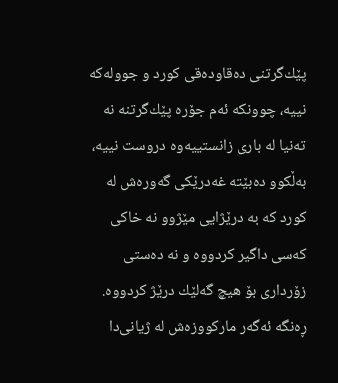پێك‌گرتنی ده‌قاوده‌قی كورد و جووله‌كه‌ نییه‌، چوونكه‌ ئه‌م جۆره‌ پێك‌گرتنه‌ نه‌ ته‌نیا له‌ باری زانستییه‌وه‌ دروست نییه‌، به‌ڵكوو ده‌بێته‌ غه‌درێكی گه‌وره‌ش له‌ كورد كه‌ به‌ درێژایی مێژوو نه‌ خاكی كه‌سی داگیر كردووه‌ و نه‌ ده‌ستی زۆرداری بۆ هیچ گه‌لێك درێژ كردووه‌. ڕه‌نگه‌ ئه‌گه‌ر ماركووزه‌ش له‌ ژیانی‌دا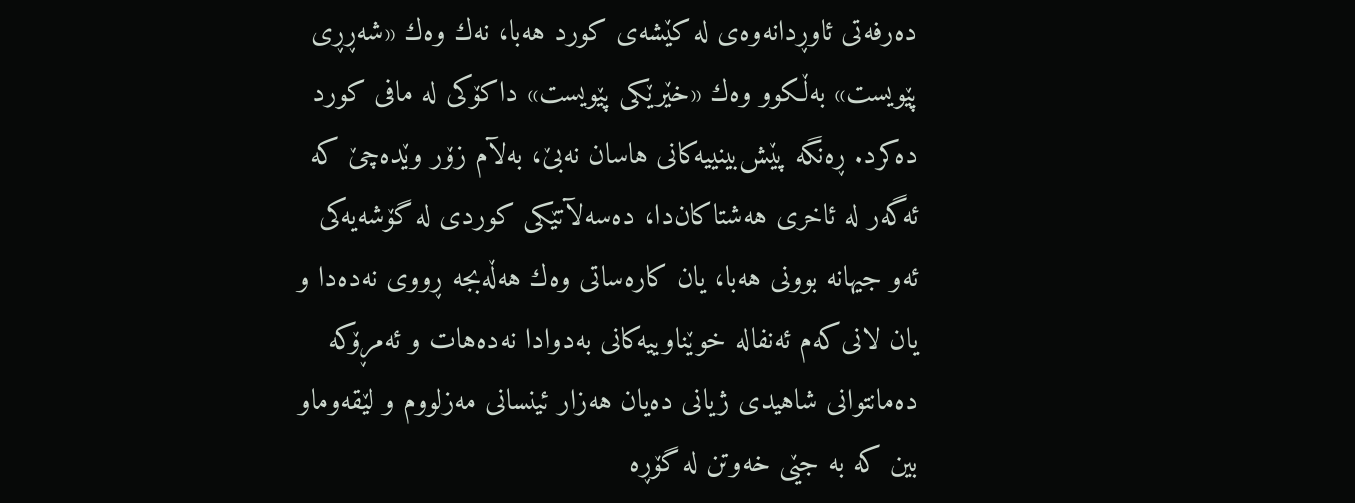ده‌رفه‌تی ئاوڕدانه‌وه‌ی له‌ كێشه‌ی كورد هه‌با، نه‌ك وه‌ك «شه‌ڕڕی پێویست» به‌ڵكوو وه‌ك «خێرێكی پێویست» داكۆكی له‌ مافی كورد ده‌كرد. ڕه‌نگه‌ پێش‌بینییه‌كانی هاسان نه‌بێ، به‌لآم زۆر وێده‌چێ كه‌ ئه‌گه‌ر له‌ ئاخری هه‌شتاكان‌دا، ده‌سه‌لآتێكی كوردی له‌ گۆشه‌یه‌كی ئه‌و جیهانه‌ بوونی هه‌با، یان كاره‌ساتی وه‌ك هه‌ڵه‌بجه‌ ڕووی نه‌ده‌دا و یان لانی‌كه‌م ئه‌نفاله‌ خوێناوییه‌كانی به‌دوادا نه‌ده‌هات و ئه‌مڕۆكه‌ ده‌مانتوانی شاهیدی ژیانی ده‌یان هه‌زار ئینسانی مه‌زلووم و لێقه‌وماو بین كه‌ به‌ جێی خه‌وتن له‌ گۆڕه‌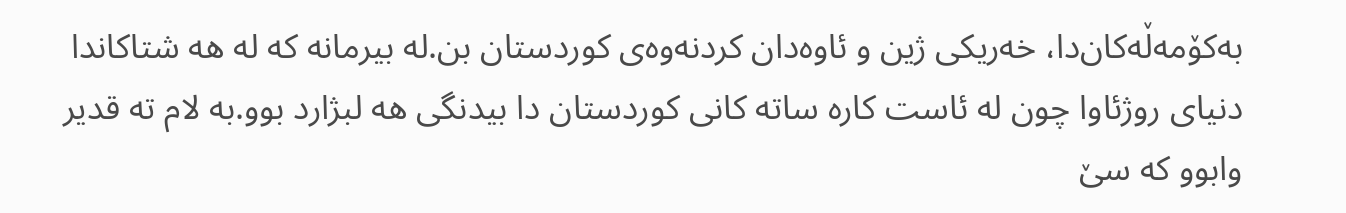به‌كۆمه‌ڵه‌كان‌دا، خه‌ریكی ژین و ئاوه‌دان كردنه‌وه‌ی كوردستان بن.له بیرمانه که له هه شتاکاندا دنیای روژئاوا چون له ئاست کاره ساته کانی کوردستان دا بیدنگی هه لبژارد بوو.به لام ته قدیر وابوو که سێ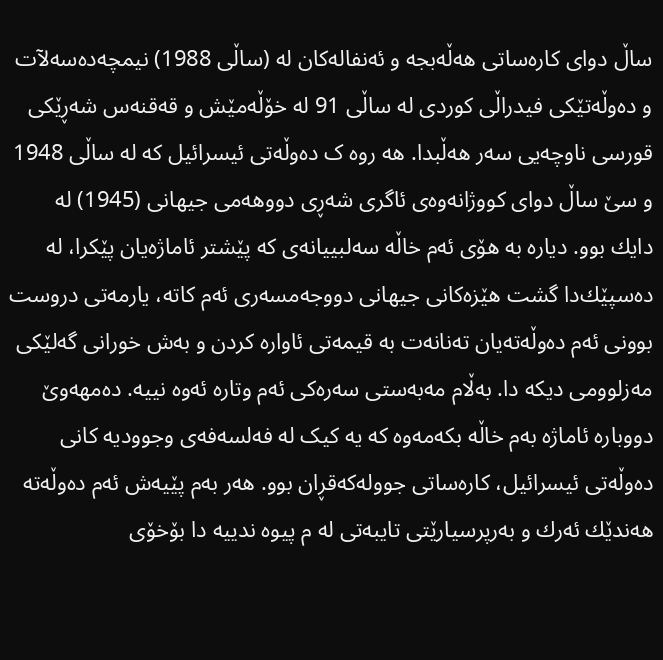ساڵ دوای كاره‌ساتی هه‌ڵه‌بجه‌ و ئه‌نفاله‌كان له‌ (ساڵی 1988) نیمچه‌‌ده‌سه‌لآت و ده‌وڵه‌تێكی فیدراڵی كوردی له‌ ساڵی 91 له‌ خۆڵه‌مێش و قه‌قنه‌س شه‌ڕێكی قورسی ناوچه‌یی سه‌ر هه‌ڵبدا. هه روه ک ده‌وڵه‌تی ئیسرائیل كه‌ له‌ ساڵی 1948 و سێ ساڵ دوای كووژانه‌وه‌ی ئاگری شه‌ڕی دووهه‌می جیهانی (1945) له‌ دایك بوو. دیاره‌ به‌ هۆی ئه‌م خاڵه‌ سه‌لبییانه‌ی كه‌ پێشتر ئاماژه‌یان پێكرا، له‌ ده‌سپێك‌دا گشت هێزه‌كانی جیهانی دوو‌جه‌مسه‌ری ئه‌م كاته‌، یارمه‌تی دروست‌ بوونی ئه‌م ده‌وڵه‌ته‌یان ته‌نانه‌ت به‌ قیمه‌تی ئاواره‌ كردن و به‌ش خورانی گه‌لێكی مه‌زلوومی دیكه‌ دا. به‌ڵام مه‌به‌ستی سه‌ره‌كی ئه‌م وتاره‌ ئه‌وه‌ نییه‌. ده‌مهه‌وێ دووباره‌ ئاماژه‌ به‌م خاڵه‌ بكه‌مه‌وه‌ كه‌ یه کیک له فه‌لسه‌فه‌ی وجوودیه کانی ده‌وڵه‌تی ئیسرائیل، كاره‌ساتی جووله‌كه‌‌قڕان بوو. هه‌ر به‌م پێیه‌ش ئه‌م ده‌وڵه‌ته‌ هه‌ندێك ئه‌رك و به‌رپرسیارێتی تایبه‌تی له م پیوه ندییه دا بۆخۆی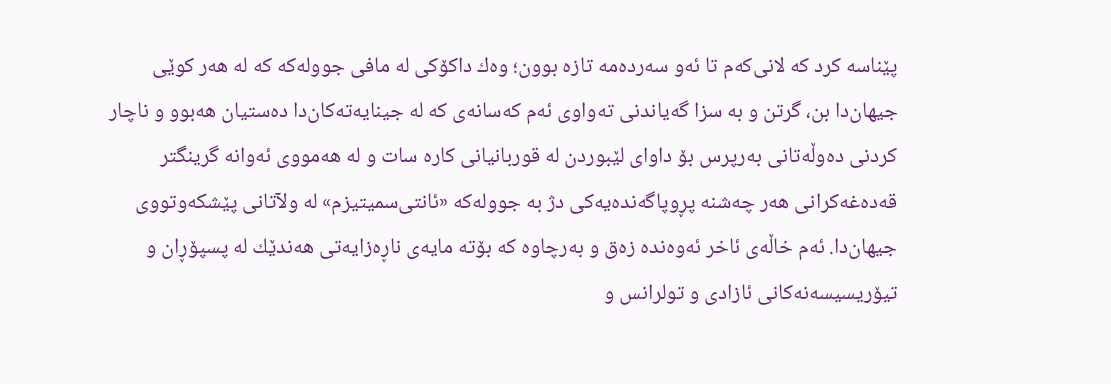پێناسه‌ كرد كه‌ لانی‌كه‌م تا ئه‌و سه‌رده‌مه‌ تازه‌ بوون؛ وه‌ك داكۆكی له‌ مافی جووله‌كه‌ كه‌ له‌ هه‌ر كوێی جیهان‌دا بن، گرتن و به‌ سزا گه‌یاندنی ته‌واوی ئه‌م كه‌سانه‌ی كه‌ له‌ جینایه‌ته‌كان‌دا ده‌ستیان هه‌بوو و ناچار كردنی ده‌وڵه‌تانی به‌رپرس بۆ داوای لێبوردن له قوربانیانی کاره سات و له‌ هه‌مووی ئه‌وانه‌ گرینگتر قه‌ده‌غه‌كرانی هه‌ر چه‌شنه‌ پڕوپاگه‌نده‌یه‌كی دژ به‌ جووله‌كه‌ «ئانتی‌سمیتیزم» له‌ ولآتانی پێشكه‌وتووی جیهان‌دا. ئه‌م خاڵه‌ی ئاخر ئه‌وه‌نده‌ زه‌ق و به‌رچاوه‌ كه‌ بۆته‌ مایه‌ی ناڕه‌زایه‌تی هه‌ندێك له‌ پسپۆڕان و تیۆریسیسه‌نه‌كانی ئازادی و تولرانس و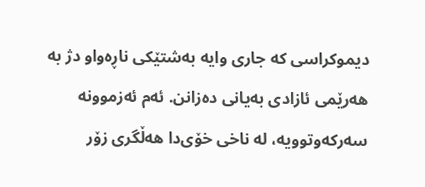دیموکراسی كه‌ جاری وایه به‌شتێكی ناڕه‌واو دژ به‌ هه‌رێمی ئازادی به‌یانی ده‌زانن. ئه‌م ئه‌زموونه‌ سه‌ركه‌وتوویه‌، له‌ ناخی خۆی‌دا هه‌ڵگری زۆر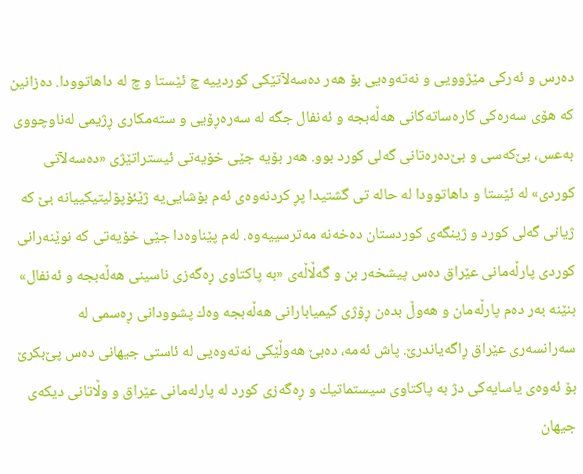ده‌رس و ئه‌ركی مێژوویی و نه‌ته‌وه‌یی بۆ هه‌ر ده‌سه‌لآتێكی كوردییه‌ چ ئێستا و چ له‌ داهاتوودا. ده‌زانین كه‌ هۆی سه‌ره‌كی كاره‌ساته‌كانی هه‌ڵه‌بجه‌ و ئه‌نفال جگه‌ له‌ سه‌ره‌ڕۆیی و سته‌مكاری ڕژیمی له‌ناوچووی به‌عس، بێ‌كه‌سی و بێ‌ده‌ره‌تانی گه‌لی كورد بوو. هه‌ر بۆیه‌ جێی خۆیه‌تی ئیستراتێژی «ده‌سه‌لآتی كوردی» له‌ ئێستا و داهاتوودا له حاله تی گشتیدا پڕ كردنه‌وه‌ی ئه‌م بۆشایی‌یه‌ ژێئۆپۆلیتیكییانه‌ بێ كه‌ ژیانی گه‌لی كورد و ژینگه‌ی كوردستان ده‌خه‌نه‌ مه‌ترسییه‌وه‌. له‌م پێناوه‌دا جێی خۆیه‌تی كه‌ نوێنه‌رانی كوردی پارڵه‌مانی عێراق ده‌س پیشخه‌ر بن و گه‌ڵاڵه‌ی «به‌ پاكتاوی ڕه‌گه‌زی ناسینی هه‌ڵه‌بجه‌ و ئه‌نفال» بنێنه‌ به‌ر ده‌م پارڵه‌مان و هه‌وڵ بده‌ن ڕۆژی كیمیابارانی هه‌ڵه‌بجه‌ وه‌ك پشوودانی ڕه‌سمی له‌ سه‌رانسه‌ری عێراق ڕاگه‌یاندرێ. پاش ئه‌مه‌، ده‌بێ هه‌وڵێكی نه‌ته‌وه‌یی له‌ ئاستی جیهانی ده‌س پێ‌بكرێ بۆ ئه‌وه‌ی یاسایه‌كی دژ به‌ پاكتاوی سیستماتیك و ڕه‌گه‌زی كورد له‌ پارله‌مانی عێراق و وڵاتانی دیكه‌ی جیهان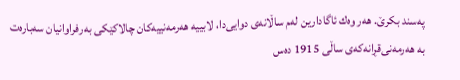په‌سند بكرێ. هه‌ر وه‌ك ئاگادارین له‌م ساڵانه‌ی دوایی‌دا، لابییه‌ هه‌رمه‌نییه‌كان چالاكێكی به‌رفراوانیان سه‌باره‌ت به‌ هه‌رمه‌نی‌قڕانه‌كه‌ی ساڵی 1915 ده‌س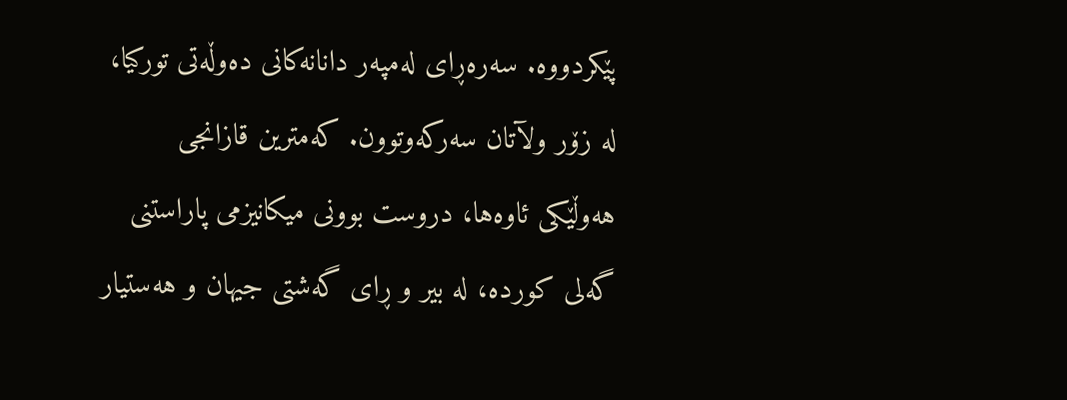پێكردووه‌. سه‌ره‌ڕای له‌مپه‌ر دانانه‌كانی ده‌وڵه‌تی توركیا، له‌ زۆر ولآتان سه‌ركه‌وتوون. كه‌مترین قازانجی هه‌وڵێكی ئاوه‌ها، دروست‌ بوونی میكانیزمی پاراستنی گه‌لی كورده‌، له‌ بیر و ڕای گه‌شتی جیهان و هه‌ستیار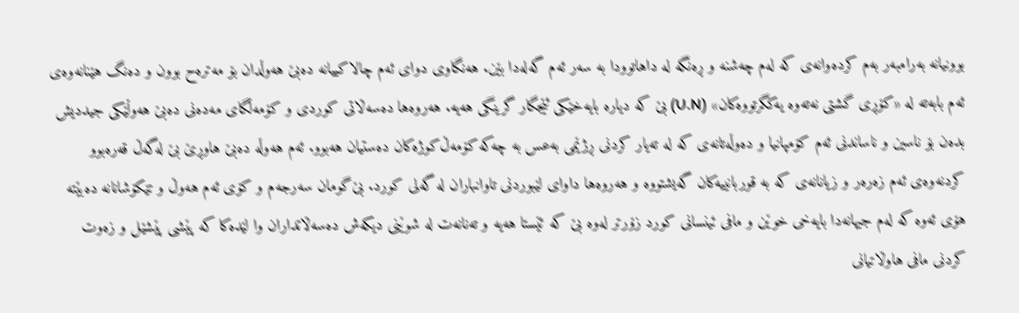بوونیانه‌ به‌رامبه‌ر به‌م كرده‌وانه‌ی كه‌ له‌م چه‌شنه‌ و ڕه‌نگه‌ له‌ داهاتوودا به‌ سه‌ر ئه‌م گه‌له‌دا بێن. هه‌نگاوی دوای ئه‌م چالاكییانه‌ ده‌بێ هه‌وڵدان بۆ مه‌تره‌ح بوون و ده‌نگ هێنانه‌وه‌ی ئه‌م بابه‌ته‌ له‌ «كۆڕی گشتی نه‌ته‌وه‌ یه‌كگرتووه‌كان» (U.N) بێ كه‌ دیاره‌ بایه‌خێكی ئێجگار گرینگی هه‌یه‌. هه‌روه‌ها ده‌سه‌ڵاتی كوردی و كۆمه‌ڵگای مه‌ده‌نی ده‌بێ هه‌وڵێكی جیددیش بده‌ن بۆ ناسین و ناساندنی ئه‌م كۆمپانیا و ده‌وڵه‌تانه‌ی كه‌ له‌ ته‌یار كردنی ڕژێمی به‌عس به‌ چه‌كه‌ كۆمه‌ڵ‌كوژه‌كان ده‌ستیان هه‌بوو. ئه‌م هه‌وڵه‌ ده‌بێ هاوڕێ بێ له‌گه‌ڵ قه‌ره‌بوو كردنه‌وه‌ی ئه‌م زه‌ره‌ر و زیانانه‌ی كه‌ به‌ قوربانییه‌كان گه‌یشتووه‌ و هه‌روه‌ها داوای لێبوردنی تاوانباران له‌ گه‌لی كورد. بێ‌گومان سه‌رجه‌م و كۆی ئه‌م هه‌وڵ و تێكۆشانانه‌ ده‌بێته‌ هۆی ئه‌وه‌ كه‌ له‌م جیهانه‌‌دا بایه‌خی خوێن و مافی ئینسانی كورد زۆرتر له‌وه‌ بێ كه‌ ئێستا هه‌یه‌ و ته‌نانه‌ت له‌ شوێنی دیكه‌ش ده‌سه‌ڵاتداران وا لێده‌كا كه‌ پێشی پێشێل و زه‌وت‌ كردنی مافی هاوڵاتیانی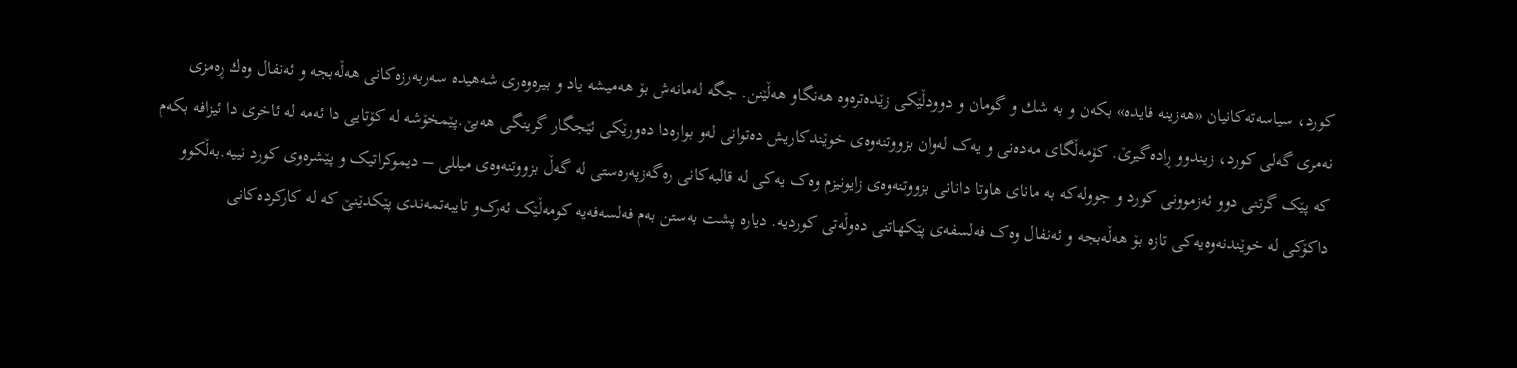كورد، سیاسه‌ته‌كانیان «هه‌زینه‌ فایده‌» بكه‌ن و به‌ شك و گومان و دوودڵێكی زێده‌تره‌وه‌ هه‌نگاو هه‌ڵێنن. جگه‌ له‌مانه‌ش بۆ هه‌میشه‌ یاد و بیره‌وه‌ری شه‌هیده‌ سه‌ربه‌رزه‌كانی هه‌ڵه‌بجه‌ و ئه‌نفال وه‌ك ڕه‌مزی نه‌مری گه‌لی كورد، زیندوو ڕاده‌گیرێ. کۆمه‌ڵگای مه‌‌ده‌نی و یه‌‌ک له‌وان بزووتنه‌وه‌ی خوێندکاریش ده‌توانی له‌و بواره‌دا ده‌ورێکی ئێجگار گرینگی هه‌بێ.پێمخۆشه‌ له کۆتایی دا ئه‌‌مه له ئاخری دا ئیزافه بکه‌‌م که پێک گرتنی دوو ئه‌‌زموونی کورد و جووله‌‌که به مانای هاوتا دانانی بزووتنه‌‌وه‌ی زایونیزم وه‌ک یه‌‌کی له قالبه‌‌کانی ره‌گه‌زپه‌‌ره‌ستی له گه‌ڵ بزووتنه‌وه‌ی میللی – دیموکراتیک و پێشره‌وی کورد نییه.به‌ڵکوو داکۆکی له خوێندنه‌وه‌یه‌‌کی تازه بۆ هه‌‌ڵه‌بجه و ئه‌‌نفال وه‌ک فه‌لسفه‌ی پێکهاتنی ده‌وڵه‌تی کوردیه. دیاره پشت به‌ستن به‌م فه‌لسه‌فه‌یه کومه‌ڵێک ئه‌رک‌و تایبه‌تمه‌ندی پێکدێنێ که له‌ کارکرده‌کانی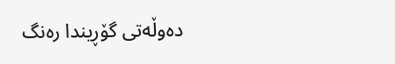ده‌وڵه‌تی گۆڕیندا ره‌نگ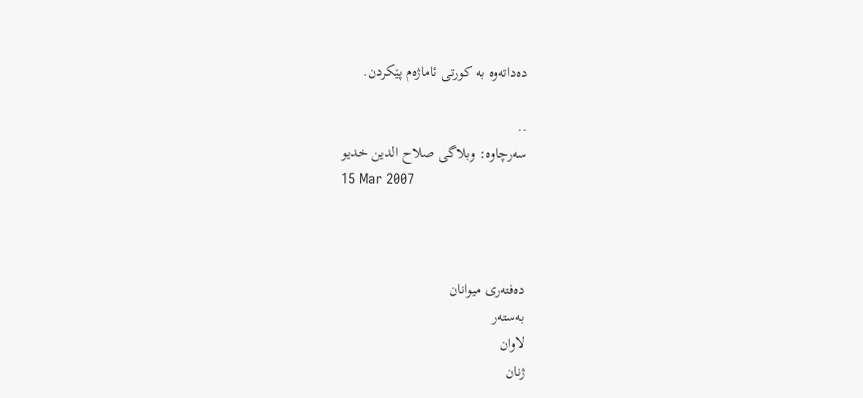ده‌داته‌وه‌ به کورتی ئاماژه‌م‌ پێکردن.

..
سه‌رچاوه‌: وبلاگی صلاح الدین خدیو
15 Mar 2007



ده‌فته‌ری میوانان
به‌سته‌ر
لاوان
ژنان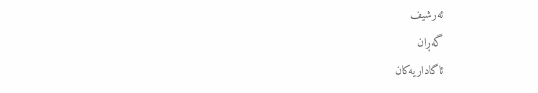ئه‌رشیف
گه‌ڕان
ئاگاداریه‌كان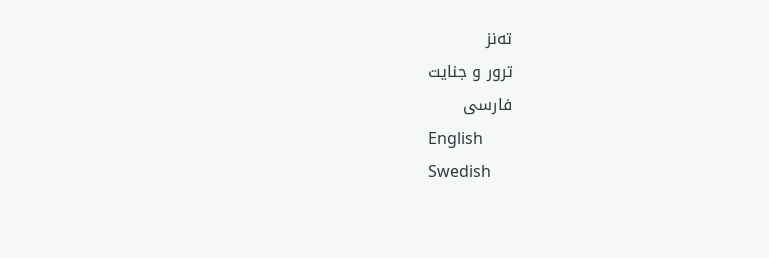ته‌نز
ترور و جنایت
فارسی
English
Swedish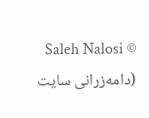© Saleh Nalosi   (دامه‌زرانی سایت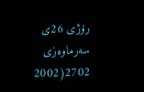رۆژی 26ی سه‌رماوه‌زی 2702(2002